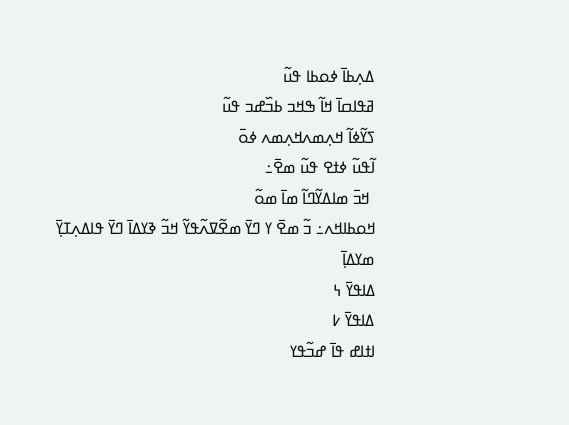ߡߍ߲ߕߊ߫ ߦߋߕߊ ߟߎ߬
ߥߟߊߛߊ߫ ߞߊ߬ ߒߞߏ ߕߏ߰ߝߏ ߟߎ߬
ߖߌ߬ߦߊ߬ ߞߍ߲ߘߍߞߍ߲ߘߍ ߦߋ߫
ߊ߬ߟߎ߬ ߦߙߐ ߟߎ߬ ߘߐ߫߸
 ߞߏ߫ ߘߊߡߌ߬ߣߊ߬ ߘߊ߫ ߘߋ߬
ߞߋߕߊߞߍ߸ ߏ߬ ߘߐ߫ ߌ ߣߌ߫ ߘߐ߬ߜߍ߬ߟߌ߬ ߞߏ߬ ߢߌߡߊ߫ ߣߌ߫ ߟߊߡߍ߲ߠߌ߲߫ ߘߌߡߊ߲߫
ߡߊߟߌ߫ ߆
ߡߊߟߌ߫ ߇
ߊߙߊߝ ߟߊ߫ ߝߏ߬ߟߌ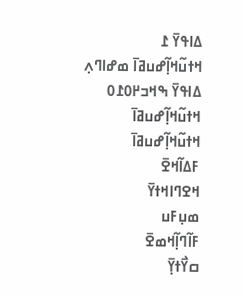ߡߊߟߌ߫ ߁
ߞߙߎ߬ߞߊ߲߬ߝߎߥߊ߫ ߘߝߊߣߍ߲
ߡߊߟߌ߫ ߒߞߏ߂߀߁߀
ߞߙߎ߬ߞߊ߲߬ߝߎߥߊ߫
ߞߙߎ߬ߞߊ߲߬ߝߎߥߊ߫
ߓߡߊ߬ߞߐ߫
ߞߐߣߊߞߙߌ߫
ߘߎ߲ߓߎ
ߓߊ߬ߣߊ߲߬ߞߘߐ߫
ߛߌ߯ߙߌ߲߫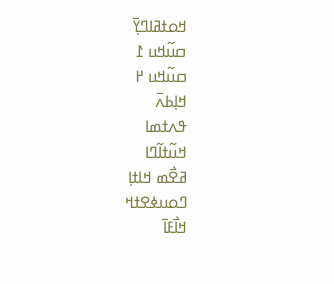ߞߋߙߥߊߣߌ߲߫
ߛߎ߬ߞߎ ߁
ߛߎ߬ߞߎ ߂
ߞߊ߲ߕߍ߫
ߟߍߙߘߊ
ߞߎ߬ߙߊ߬ߣߊ
ߥߐ߯ߘ ߞߊߙߊ߲
ߣߋߎߦߐߙߞ
ߞߊ߯ߓߊ߫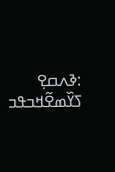:ߢߍߛߐ߲
ߖߌ߰ߘߐ߬ߞߏߟߏ